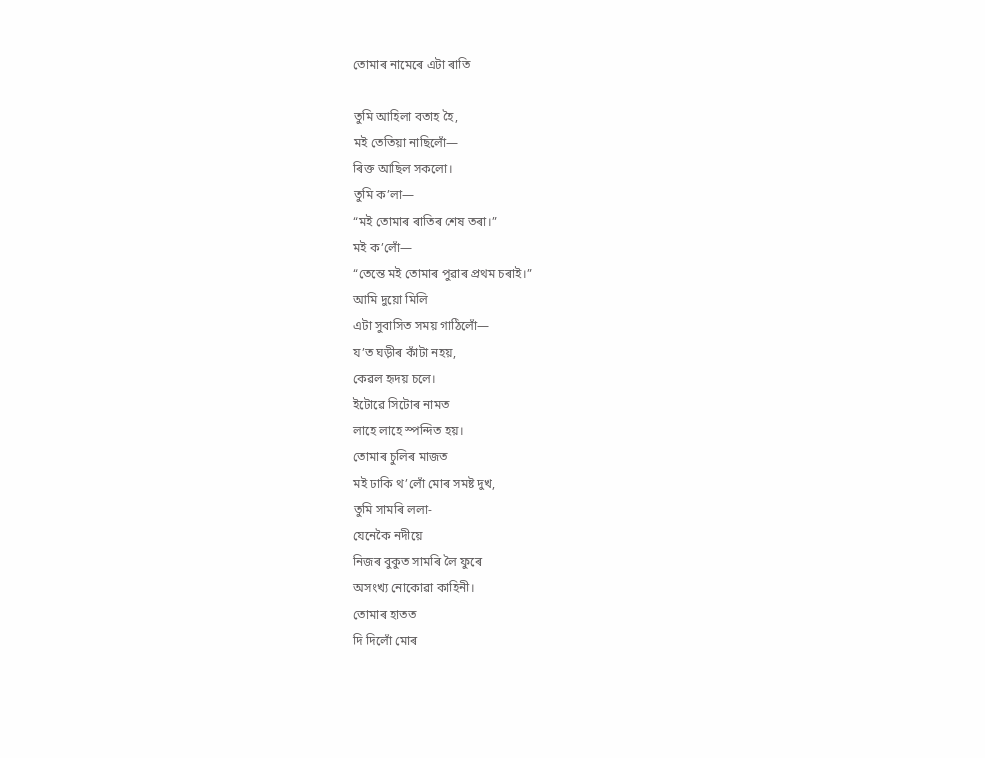তোমাৰ নামেৰে এটা ৰাতি

তুমি আহিলা বতাহ হৈ,
মই তেতিয়া নাছিলোঁ—
ৰিক্ত আছিল সকলো।
তুমি ক’লা—
“মই তোমাৰ ৰাতিৰ শেষ তৰা।”
মই ক’লোঁ—
“তেন্তে মই তোমাৰ পুৱাৰ প্ৰথম চৰাই।”
আমি দুয়ো মিলি
এটা সুবাসিত সময় গাঠিলোঁ—
য’ত ঘড়ীৰ কাঁটা নহয়,
কেৱল হৃদয় চলে।
ইটোৱে সিটোৰ নামত
লাহে লাহে স্পন্দিত হয়।
তোমাৰ চুলিৰ মাজত
মই ঢাকি থ’লোঁ মোৰ সমষ্ট দুখ,
তুমি সামৰি ললা-
যেনেকৈ নদীয়ে
নিজৰ বুকুত সামৰি লৈ ফুৰে
অসংখ্য নোকোৱা কাহিনী।
তোমাৰ হাতত
দি দিলোঁ মোৰ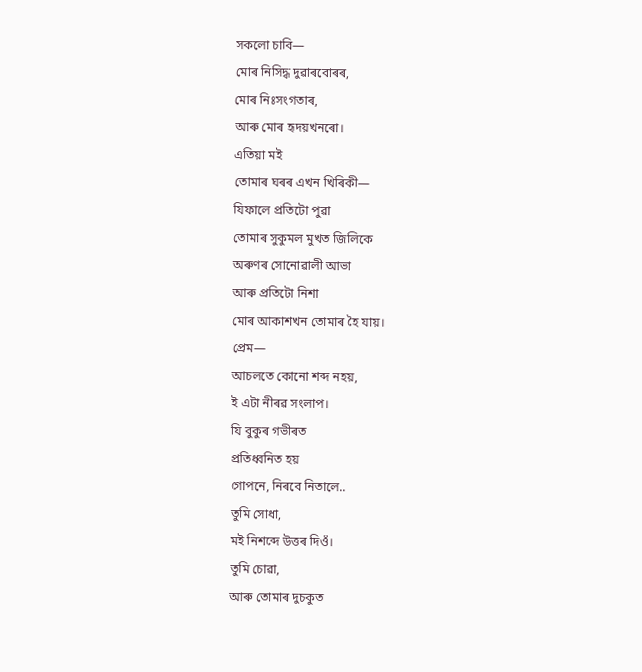সকলো চাবি—
মোৰ নিসিদ্ধ দুৱাৰবোৰৰ,
মোৰ নিঃসংগতাৰ,
আৰু মোৰ হৃদয়খনৰো।
এতিয়া মই
তোমাৰ ঘৰৰ এখন খিৰিকী—
যিফালে প্ৰতিটো পুৱা
তোমাৰ সুকুমল মুখত জিলিকে
অৰুণৰ সোনোৱালী আভা
আৰু প্ৰতিটো নিশা
মোৰ আকাশখন তোমাৰ হৈ যায়।
প্ৰেম—
আচলতে কোনো শব্দ নহয়,
ই এটা নীৰৱ সংলাপ।
যি বুকুৰ গভীৰত
প্ৰতিধ্বনিত হয়
গোপনে, নিৰবে নিতালে..
তুমি সোধা,
মই নিশব্দে উত্তৰ দিওঁ।
তুমি চোৱা,
আৰু তোমাৰ দুচকুত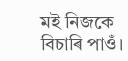মই নিজকে বিচাৰি পাওঁ।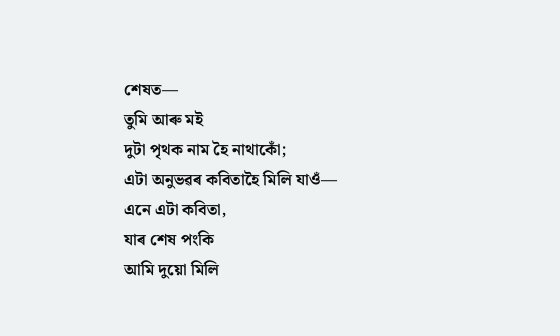শেষত—
তুমি আৰু মই
দুটা পৃথক নাম হৈ নাথাকোঁ;
এটা অনুভৱৰ কবিতাহৈ মিলি যাওঁ—
এনে এটা কবিতা,
যাৰ শেষ পংকি
আমি দুয়ো মিলি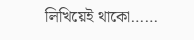লিখিয়েই থাকো……